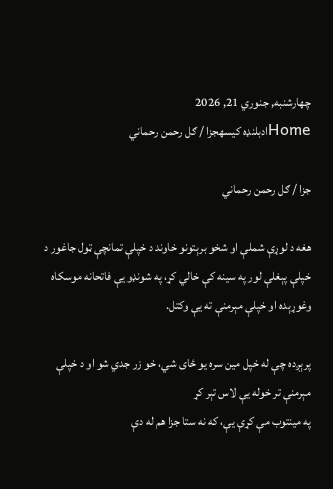چهارشنبه, جنوري 21, 2026
Homeادبلنډه کیسهجزا / ګل رحمن رحماني

جزا / ګل رحمن رحماني

هغه د لوړې شملې او شخو برېتونو خاوند د خپلې تمانچې ټول جاغور د خپلې پېغلې لور په سينه کې خالي کړ، په شونډو يې فاتحانه موسکاه وغوړېده او خپلې مېرمنې ته يې وکتل.

پرېږده چې له خپل مين سره يو ځاى شي، خو زر جدي شو او د خپلې مېرمنې تر خوله يې لاس تېر کړ
په مينتوب مې کړې يې، که نه ستا جزا هم له دې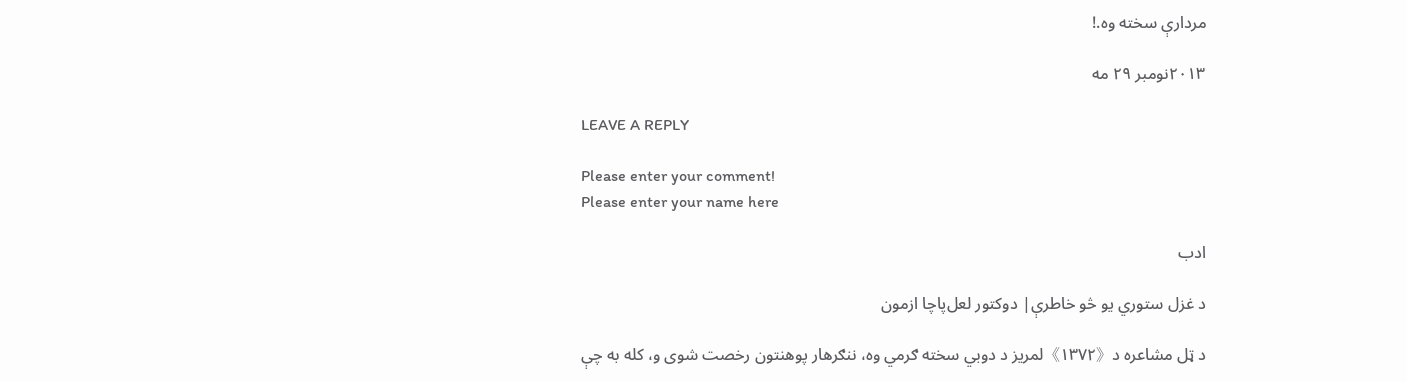مردارې سخته وه.!

٢٠١٣نومبر ٢٩ مه

LEAVE A REPLY

Please enter your comment!
Please enter your name here

ادب

د غزل ستوري یو څو خاطرې| دوکتور لعل‌پاچا ازمون

د ټل مشاعره د《۱۳۷۲》لمریز د دوبي سخته ګرمي وه، ننګرهار پوهنتون رخصت شوی و، کله به چې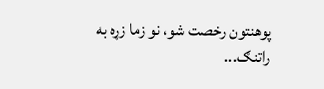پوهنتون رخصت شو، نو زما زړه به راتنګ...